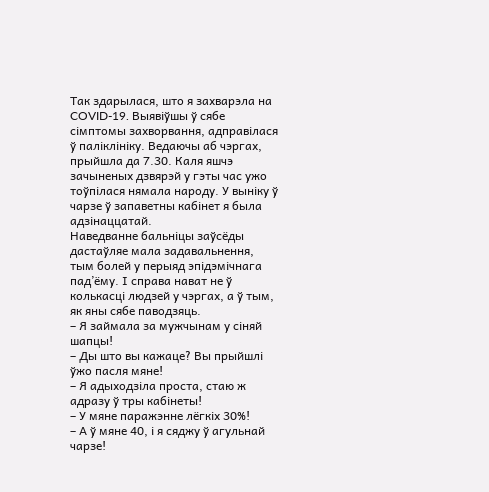Так здарылася, што я захварэла на COVID-19. Выявіўшы ў сябе сімптомы захворвання, адправілася ў паліклініку. Ведаючы аб чэргах, прыйшла да 7.30. Каля яшчэ зачыненых дзвярэй у гэты час ужо тоўпілася нямала народу. У выніку ў чарзе ў запаветны кабінет я была адзінаццатай.
Наведванне бальніцы заўсёды дастаўляе мала задавальнення, тым болей у перыяд эпідэмічнага пад’ёму. І справа нават не ў колькасці людзей у чэргах, а ў тым, як яны сябе паводзяць.
– Я займала за мужчынам у сіняй шапцы!
– Ды што вы кажаце? Вы прыйшлі ўжо пасля мяне!
– Я адыходзіла проста, стаю ж адразу ў тры кабінеты!
– У мяне паражэнне лёгкіх 30%!
– А ў мяне 40, і я сяджу ў агульнай чарзе!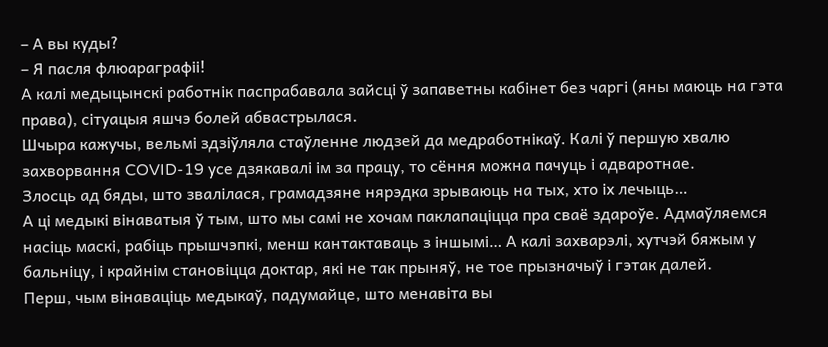– А вы куды?
– Я пасля флюараграфіі!
А калі медыцынскі работнік паспрабавала зайсці ў запаветны кабінет без чаргі (яны маюць на гэта права), сітуацыя яшчэ болей абвастрылася.
Шчыра кажучы, вельмі здзіўляла стаўленне людзей да медработнікаў. Калі ў першую хвалю захворвання COVID-19 усе дзякавалі ім за працу, то сёння можна пачуць і адваротнае.
Злосць ад бяды, што звалілася, грамадзяне нярэдка зрываюць на тых, хто іх лечыць…
А ці медыкі вінаватыя ў тым, што мы самі не хочам паклапаціцца пра сваё здароўе. Адмаўляемся насіць маскі, рабіць прышчэпкі, менш кантактаваць з іншымі… А калі захварэлі, хутчэй бяжым у бальніцу, і крайнім становіцца доктар, які не так прыняў, не тое прызначыў і гэтак далей.
Перш, чым вінаваціць медыкаў, падумайце, што менавіта вы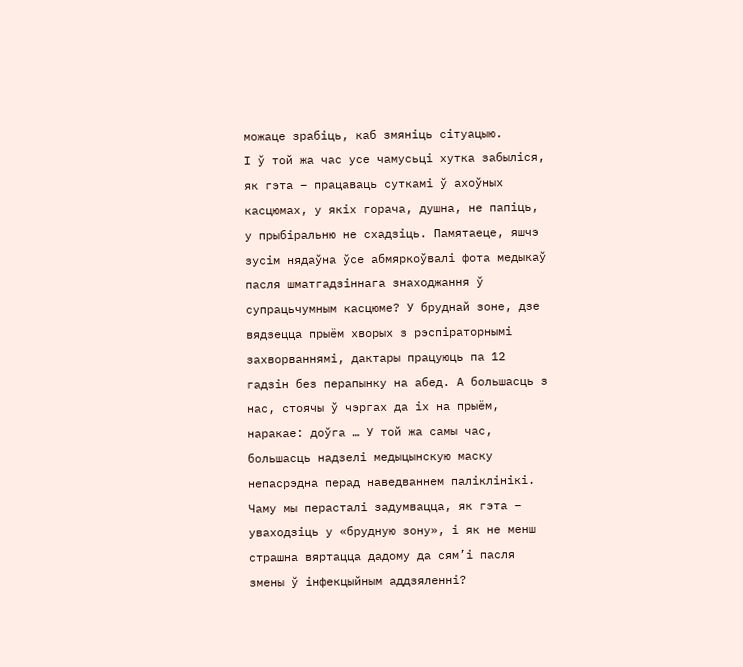можаце зрабіць, каб змяніць сітуацыю.
І ў той жа час усе чамусьці хутка забыліся, як гэта – працаваць суткамі ў ахоўных касцюмах, у якіх горача, душна, не папіць, у прыбіральню не схадзіць. Памятаеце, яшчэ зусім нядаўна ўсе абмяркоўвалі фота медыкаў пасля шматгадзіннага знаходжання ў супрацьчумным касцюме? У бруднай зоне, дзе вядзецца прыём хворых з рэспіраторнымі захворваннямі, дактары працуюць па 12 гадзін без перапынку на абед. А большасць з нас, стоячы ў чэргах да іх на прыём, наракае: доўга … У той жа самы час, большасць надзелі медыцынскую маску непасрэдна перад наведваннем паліклінікі.
Чаму мы перасталі задумвацца, як гэта – уваходзіць у «брудную зону», і як не менш страшна вяртацца дадому да сям’і пасля змены ў інфекцыйным аддзяленні?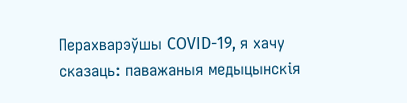Перахварэўшы COVID-19, я хачу сказаць: паважаныя медыцынскія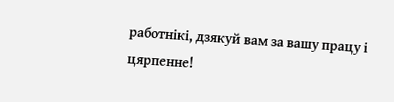работнікі, дзякуй вам за вашу працу і цярпенне!